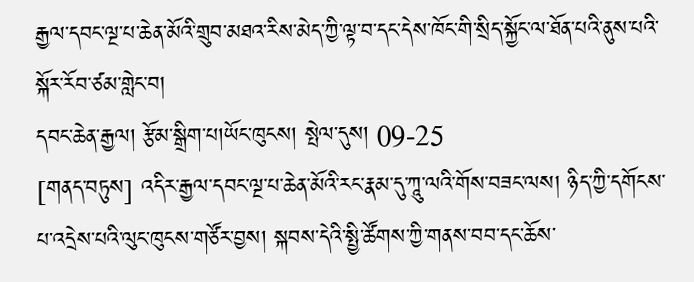རྒྱལ་དབང་ལྔ་པ་ཆེན་མོའི་གྲུབ་མཐའ་རིས་མེད་ཀྱི་ལྟ་བ་དང་དེས་ཁོང་གི་སྲིད་སྐྱོང་ལ་ཐོན་པའི་ནུས་པའི་སྐོར་རོབ་ཙམ་གླེང་བ།
དབང་ཆེན་རྒྱལ། རྩོམ་སྒྲིག་པ།ཡོང་ཁུངས། སྤེལ་དུས། 09-25
[གནད་བཏུས] འདིར་རྒྱལ་དབང་ལྔ་པ་ཆེན་མོའི་རང་རྣམ་དུ་ཀཱུ་ལའི་གོས་བཟང་ལས། ཉིད་ཀྱི་དགོངས་པ་འདྲེས་པའི་ལུང་ཁུངས་གཙོར་བྱས། སྐབས་དེའི་སྤྱི་ཚོགས་ཀྱི་གནས་བབ་དང་ཆོས་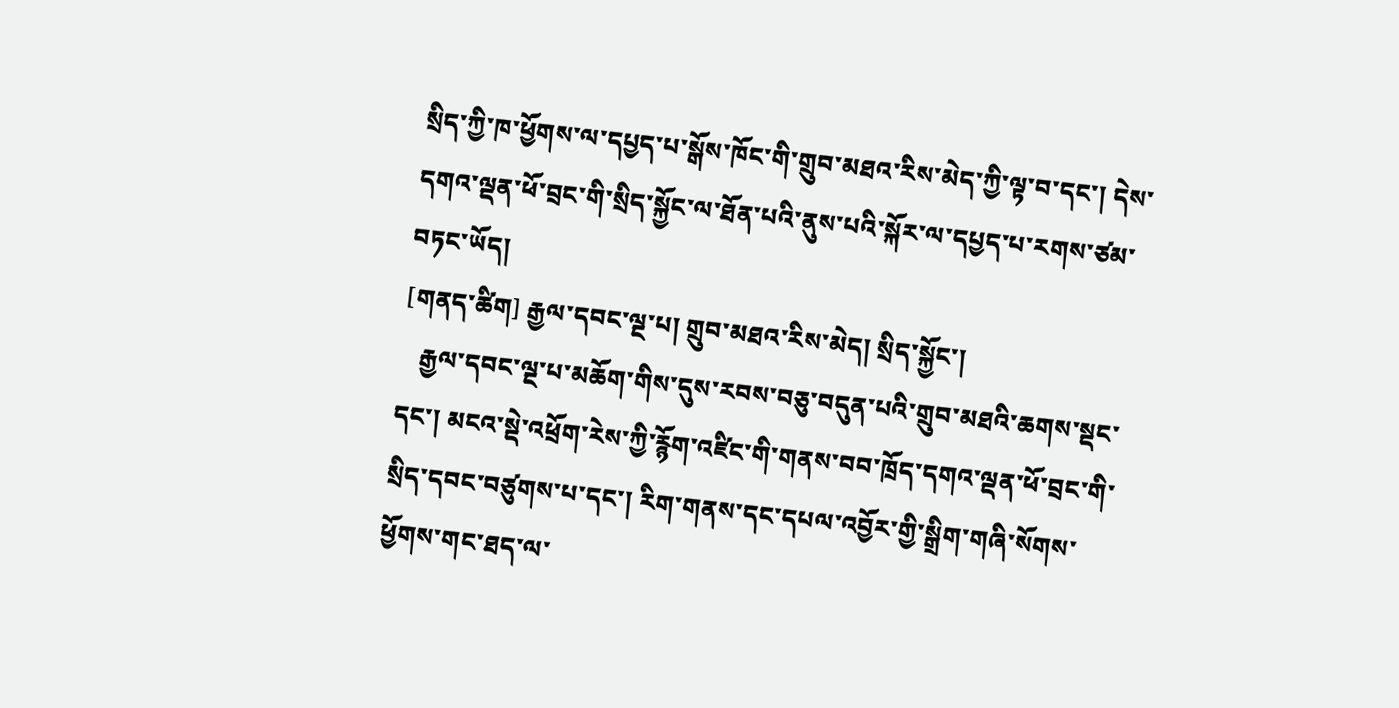སྲིད་ཀྱི་ཁ་ཕྱོགས་ལ་དཔྱད་པ་སྒོས་ཁོང་གི་གྲུབ་མཐའ་རིས་མེད་ཀྱི་ལྟ་བ་དང་། དེས་དགའ་ལྡན་ཕོ་བྲང་གི་སྲིད་སྐྱོང་ལ་ཐོན་པའི་ནུས་པའི་སྐོར་ལ་དཔྱད་པ་རགས་ཙམ་བཏང་ཡོད།
[གནད་ཚིག] རྒྱལ་དབང་ལྔ་པ། གྲུབ་མཐའ་རིས་མེད། སྲིད་སྐྱོང་།
   རྒྱལ་དབང་ལྔ་པ་མཆོག་གིས་དུས་རབས་བཅུ་བདུན་པའི་གྲུབ་མཐའི་ཆགས་སྡང་དང་། མངའ་སྡེ་འཕྲོག་རེས་ཀྱི་རྙོག་འཛིང་གི་གནས་བབ་ཁྲོད་དགའ་ལྡན་ཕོ་བྲང་གི་སྲིད་དབང་བཙུགས་པ་དང་། རིག་གནས་དང་དཔལ་འབྱོར་གྱི་སྒྲིག་གཞི་སོགས་ཕྱོགས་གང་ཐད་ལ་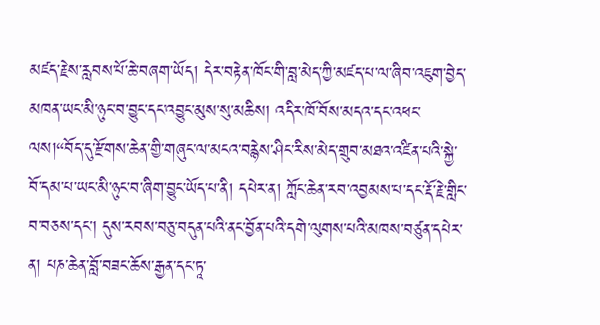མཛད་རྗེས་རླབས་པོ་ཆེ་བཞག་ཡོད། དེར་བརྟེན་ཁོང་གི་བླ་མེད་ཀྱི་མཛད་པ་ལ་ཞིབ་འཇུག་བྱེད་མཁན་ཡང་མི་ཉུང་བ་བྱུང་དང་འབྱུང་མུས་སུ་མཆིས། འདིར་ཁོ་བོས་མདའ་དང་འཕང་ལས།“བོད་དུ་རྫོགས་ཆེན་གྱི་གཞུང་ལ་མངའ་བརྙེས་ཤིང་རིས་མེད་གྲུབ་མཐའ་འཛིན་པའི་སྐྱེ་བོ་དམ་པ་ཡང་མི་ཉུང་བ་ཞིག་བྱུང་ཡོད་པ་ནི། དཔེར་ན། ཀློང་ཆེན་རབ་འབྱམས་པ་དང་རྡོ་རྗེ་གླིང་བ་བཅས་དང་། དུས་རབས་བཅུ་བདུན་པའི་ནང་བྱོན་པའི་དགེ་ལུགས་པའི་མཁས་བཙུན་དཔེར་ན། པཎ་ཆེན་བློ་བཟང་ཆོས་རྒྱན་དང་ཏཱ་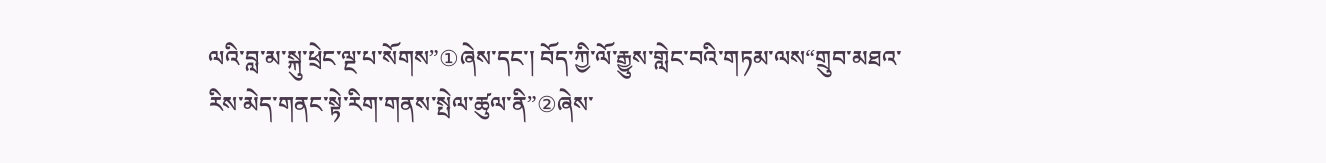ལའི་བླ་མ་སྐུ་ཕྲེང་ལྔ་པ་སོགས”①ཞེས་དང་། བོད་ཀྱི་ལོ་རྒྱུས་གླེང་བའི་གཏམ་ལས“གྲུབ་མཐའ་རིས་མེད་གནང་སྟེ་རིག་གནས་སྤེལ་ཚུལ་ནི”②ཞེས་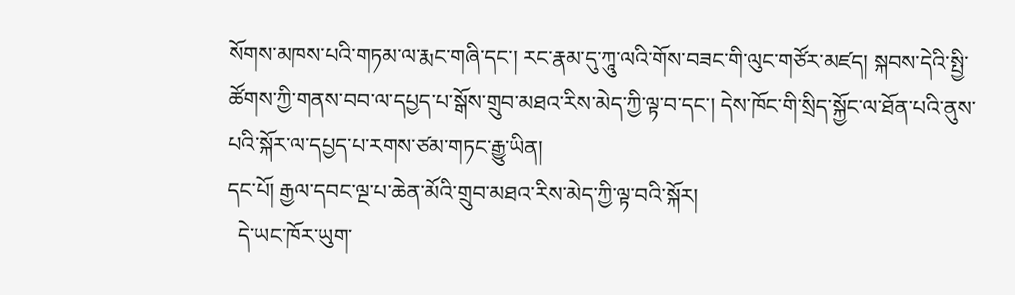སོགས་མཁས་པའི་གཏམ་ལ་རྨང་གཞི་དང་། རང་རྣམ་དུ་ཀཱུ་ལའི་གོས་བཟང་གི་ལུང་གཙོར་མཛད། སྐབས་དེའི་སྤྱི་ཚོགས་ཀྱི་གནས་བབ་ལ་དཔྱད་པ་སྒོས་གྲུབ་མཐའ་རིས་མེད་ཀྱི་ལྟ་བ་དང་། དེས་ཁོང་གི་སྲིད་སྐྱོང་ལ་ཐོན་པའི་ནུས་པའི་སྐོར་ལ་དཔྱད་པ་རགས་ཙམ་གཏང་རྒྱུ་ཡིན།
དང་པོ། རྒྱལ་དབང་ལྔ་པ་ཆེན་མོའི་གྲུབ་མཐའ་རིས་མེད་ཀྱི་ལྟ་བའི་སྐོར།
  དེ་ཡང་ཁོར་ཡུག་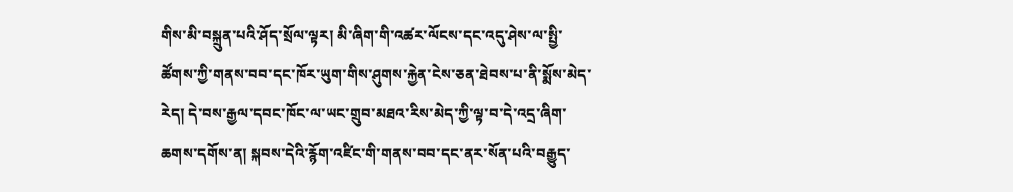གིས་མི་བསྐྲུན་པའི་ཤོད་སྲོལ་ལྟར། མི་ཞིག་གི་འཚར་ལོངས་དང་འདུ་ཤེས་ལ་སྤྱི་ཚོགས་ཀྱི་གནས་བབ་དང་ཁོར་ཡུག་གིས་ཤུགས་རྐྱེན་ངེས་ཅན་ཐེབས་པ་ནི་སྨོས་མེད་རེད། དེ་བས་རྒྱལ་དབང་ཁོང་ལ་ཡང་གྲུབ་མཐའ་རིས་མེད་ཀྱི་ལྟ་བ་དེ་འདྲ་ཞིག་ཆགས་དགོས་ན། སྐབས་དེའི་རྙོག་འཛིང་གི་གནས་བབ་དང་ནར་སོན་པའི་བརྒྱུད་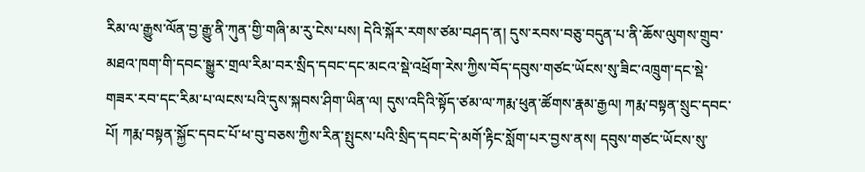རིམ་ལ་རྒྱུས་ལོན་བྱ་རྒྱུ་ནི་ཀུན་གྱི་གཞི་མ་རུ་ངེས་པས། དེའི་སྐོར་རགས་ཙམ་བཤད་ན། དུས་རབས་བཅུ་བདུན་པ་ནི་ཆོས་ལུགས་གྲུབ་མཐའ་ཁག་གི་དབང་སྒྱུར་གྲལ་རིམ་བར་སྲིད་དབང་དང་མངའ་སྡེ་འཕྲོག་རེས་ཀྱིས་བོད་དབུས་གཙང་ཡོངས་སུ་ཟིང་འཁྲུག་དང་སྡེ་གཟར་རབ་དང་རིམ་པ་ལངས་པའི་དུས་སྐབས་ཤིག་ཡིན་ལ། དུས་འདིའི་སྟོད་ཙམ་ལ་ཀརྨ་ཕུན་ཚོགས་རྣམ་རྒྱལ། ཀརྨ་བསྟན་སྲུང་དབང་པོ། ཀརྨ་བསྟན་སྐྱོང་དབང་པོ་ཕ་བུ་བཅས་ཀྱིས་རིན་སྤུངས་པའི་སྲིད་དབང་དེ་མགོ་རྟིང་སློག་པར་བྱས་ནས། དབུས་གཙང་ཡོངས་སུ་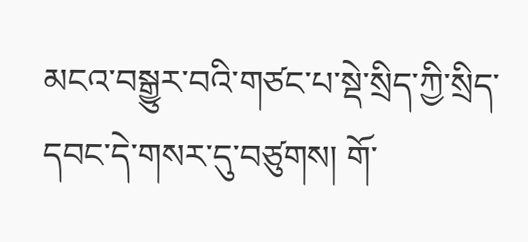མངའ་བསྒྱུར་བའི་གཙང་པ་སྡེ་སྲིད་ཀྱི་སྲིད་དབང་དེ་གསར་དུ་བཙུགས། གོ་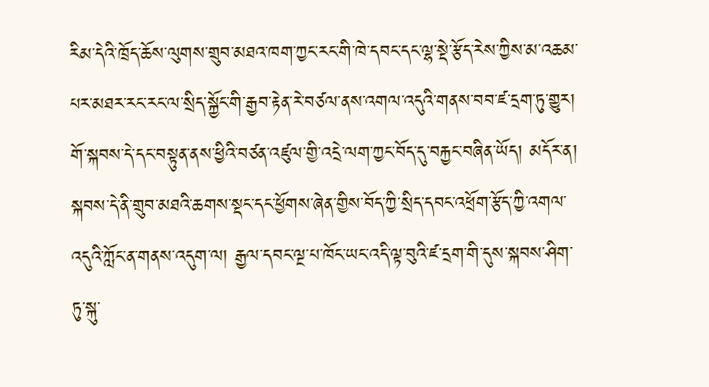རིམ་དེའི་ཁྲོད་ཆོས་ལུགས་གྲུབ་མཐའ་ཁག་ཀྱང་རང་གི་ཁེ་དབང་དང་ལྷ་སྡེ་རྩོད་རེས་ཀྱིས་མ་འཆམ་པར་མཐར་རང་རང་ལ་སྲིད་སྐྱོང་གི་རྒྱབ་རྟེན་རེ་བཙལ་ནས་འགལ་འདུའི་གནས་བབ་ཛ་དྲག་ཏུ་གྱུར། གོ་སྐབས་དེ་དང་བསྟུན་ནས་ཕྱིའི་བཙན་འཛུལ་གྱི་འདྲེ་ལག་ཀྱང་བོད་དུ་བརྐྱང་བཞིན་ཡོད། མདོར་ན། སྐབས་དེ་ནི་གྲུབ་མཐའི་ཆགས་སྡང་དང་ཕྱོགས་ཞེན་གྱིས་བོད་ཀྱི་སྲིད་དབང་འཕྲོག་རྩོད་ཀྱི་འགལ་འདུའི་ཀློང་ན་གནས་འདུག་ལ། རྒྱལ་དབང་ལྔ་པ་ཁོང་ཡང་འདི་ལྟ་བུའི་ཛ་དྲག་གི་དུས་སྐབས་ཤིག་ཏུ་སྐུ་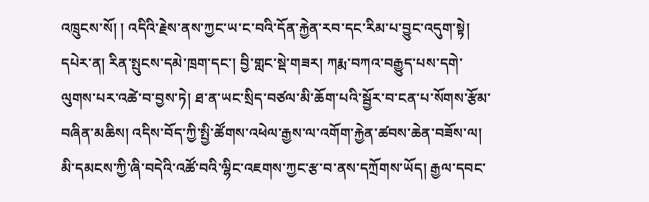འཁྲུངས་སོ། ། འདིའི་རྗེས་ནས་ཀྱང་ཡ་ང་བའི་དོན་རྐྱེན་རབ་དང་རིམ་པ་བྱུང་འདུག་སྟེ། དཔེར་ན། རིན་སྤུངས་དམེ་ཁྲག་དང་། བྱི་གླང་སྡེ་གཟར། ཀརྨ་བཀའ་བརྒྱུད་པས་དགེ་ལུགས་པར་འཚེ་བ་བྱས་ཏེ། ཐ་ན་ཡང་སྲིད་བཙལ་མི་ཆོག་པའི་སྦྱོར་བ་ངན་པ་སོགས་རྩོམ་བཞིན་མཆིས། འདིས་བོད་ཀྱི་སྤྱི་ཚོགས་འཕེལ་རྒྱས་ལ་འགོག་རྐྱེན་ཚབས་ཆེན་བཟོས་ལ། མི་དམངས་ཀྱི་ཞི་བདེའི་འཚོ་བའི་ལྷིང་འཇགས་ཀྱང་རྩ་བ་ནས་དཀྲོགས་ཡོད། རྒྱལ་དབང་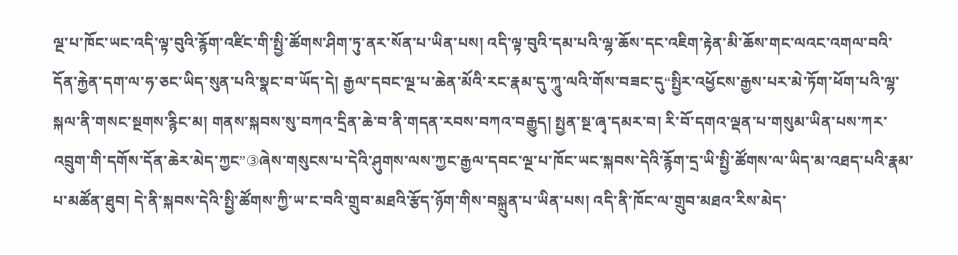ལྔ་པ་ཁོང་ཡང་འདི་ལྟ་བུའི་རྙོག་འཛིང་གི་སྤྱི་ཚོགས་ཤིག་ཏུ་ནར་སོན་པ་ཡིན་པས། འདི་ལྟ་བུའི་དམ་པའི་ལྷ་ཆོས་དང་འཇིག་རྟེན་མི་ཆོས་གང་ལའང་འགལ་བའི་དོན་རྐྱེན་དག་ལ་ཧ་ཅང་ཡིད་སུན་པའི་སྣང་བ་ཡོད་དེ། རྒྱལ་དབང་ལྔ་པ་ཆེན་མོའི་རང་རྣམ་དུ་ཀཱུ་ལའི་གོས་བཟང་དུ“སྤྱིར་འཕྱོངས་རྒྱས་པར་མེ་ཏོག་ཕོག་པའི་ལྷ་སྐལ་ནི་གསང་སྔགས་རྙིང་མ། གནས་སྐབས་སུ་བཀའ་དྲིན་ཆེ་བ་ནི་གདན་རབས་བཀའ་བརྒྱུད། སྤྱན་སྔ་ཞྭ་དམར་བ། རི་བོ་དགའ་ལྡན་པ་གསུམ་ཡིན་པས་ཀར་འབྲུག་གི་དགོས་དོན་ཆེར་མེད་ཀྱང”③ཞེས་གསུངས་པ་དེའི་ཤུགས་ལས་ཀྱང་རྒྱལ་དབང་ལྔ་པ་ཁོང་ཡང་སྐབས་དེའི་རྙོག་དྲ་ཡི་སྤྱི་ཚོགས་ལ་ཡིད་མ་འཐད་པའི་རྣམ་པ་མཚོན་ཐུབ། དེ་ནི་སྐབས་དེའི་སྤྱི་ཚོགས་ཀྱི་ཡ་ང་བའི་གྲུབ་མཐའི་རྩོད་ཉོག་གིས་བསྐྲུན་པ་ཡིན་པས། འདི་ནི་ཁོང་ལ་གྲུབ་མཐའ་རིས་མེད་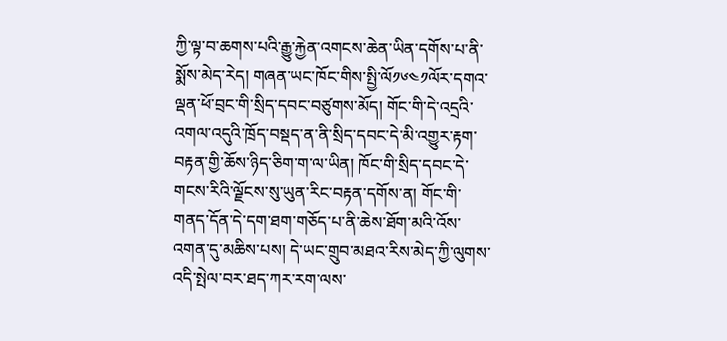ཀྱི་ལྟ་བ་ཆགས་པའི་རྒྱུ་རྐྱེན་འགངས་ཆེན་ཡིན་དགོས་པ་ནི་སྨོས་མེད་རེད། གཞན་ཡང་ཁོང་གིས་སྤྱི་ལོ༡༦༤༡ལོར་དགའ་ལྡན་ཕོ་བྲང་གི་སྲིད་དབང་བཙུགས་མོད། གོང་གི་དེ་འདྲའི་འགལ་འདུའི་ཁྲོད་བསྡད་ན་ནི་སྲིད་དབང་དེ་མི་འགྱུར་རྟག་བརྟན་གྱི་ཆོས་ཉིད་ཅིག་ག་ལ་ཡིན། ཁོང་གི་སྲིད་དབང་དེ་གངས་རིའི་ལྗོངས་སུ་ཡུན་རིང་བརྟན་དགོས་ན། གོང་གི་གནད་དོན་དེ་དག་ཐག་གཅོད་པ་ནི་ཆེས་ཐོག་མའི་འོས་འགན་དུ་མཆིས་པས། དེ་ཡང་གྲུབ་མཐའ་རིས་མེད་ཀྱི་ལུགས་འདི་སྤེལ་བར་ཐད་ཀར་རག་ལས་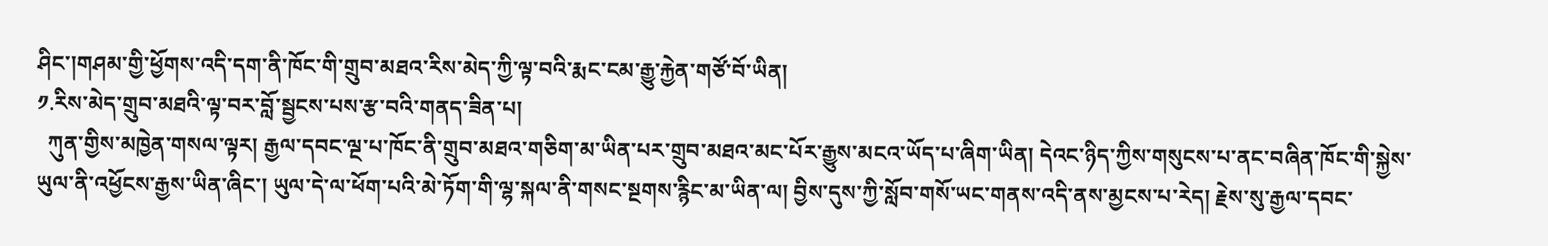ཤིང་།གཤམ་གྱི་ཕྱོགས་འདི་དག་ནི་ཁོང་གི་གྲུབ་མཐའ་རིས་མེད་ཀྱི་ལྟ་བའི་རྨང་ངམ་རྒྱུ་རྐྱེན་གཙོ་བོ་ཡིན།
༡.རིས་མེད་གྲུབ་མཐའི་ལྟ་བར་བློ་སྦྱངས་པས་རྩ་བའི་གནད་ཟིན་པ།
  ཀུན་གྱིས་མཁྱེན་གསལ་ལྟར། རྒྱལ་དབང་ལྔ་པ་ཁོང་ནི་གྲུབ་མཐའ་གཅིག་མ་ཡིན་པར་གྲུབ་མཐའ་མང་པོར་རྒྱུས་མངའ་ཡོད་པ་ཞིག་ཡིན། དེའང་ཉིད་ཀྱིས་གསུངས་པ་ནང་བཞིན་ཁོང་གི་སྐྱེས་ཡུལ་ནི་འཕྱོངས་རྒྱས་ཡིན་ཞིང་། ཡུལ་དེ་ལ་ཕོག་པའི་མེ་ཏོག་གི་ལྷ་སྐལ་ནི་གསང་སྔགས་རྙིང་མ་ཡིན་ལ། བྱིས་དུས་ཀྱི་སློབ་གསོ་ཡང་གནས་འདི་ནས་མྱངས་པ་རེད། རྗེས་སུ་རྒྱལ་དབང་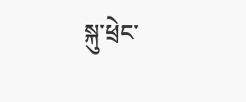སྐུ་ཕྲེང་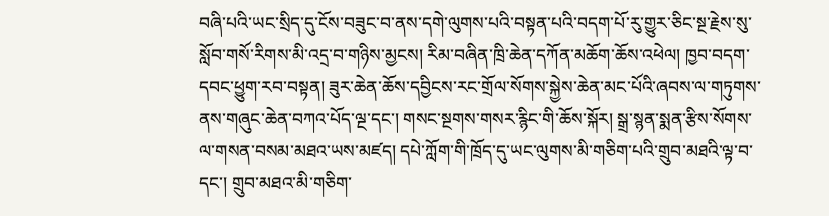བཞི་པའི་ཡང་སྲིད་དུ་ངོས་བཟུང་བ་ནས་དགེ་ལུགས་པའི་བསྟན་པའི་བདག་པོ་རུ་གྱུར་ཅིང་སྔ་རྗེས་སུ་སློབ་གསོ་རིགས་མི་འདྲ་བ་གཉིས་མྱངས། རིམ་བཞིན་ཁྲི་ཆེན་དཀོན་མཆོག་ཆོས་འཕེལ། ཁྱབ་བདག་དབང་ཕྱུག་རབ་བསྟན། ཟུར་ཆེན་ཆོས་དབྱིངས་རང་གྲོལ་སོགས་སྐྱེས་ཆེན་མང་པོའི་ཞབས་ལ་གཏུགས་ནས་གཞུང་ཆེན་བཀའ་པོད་ལྔ་དང་། གསང་སྔགས་གསར་རྙིང་གི་ཆོས་སྐོར། སྒྲ་སྙན་སྨན་རྩིས་སོགས་ལ་གསན་བསམ་མཐའ་ཡས་མཛད། དཔེ་ཀློག་གི་ཁྲོད་དུ་ཡང་ལུགས་མི་གཅིག་པའི་གྲུབ་མཐའི་ལྟ་བ་དང་། གྲུབ་མཐའ་མི་གཅིག་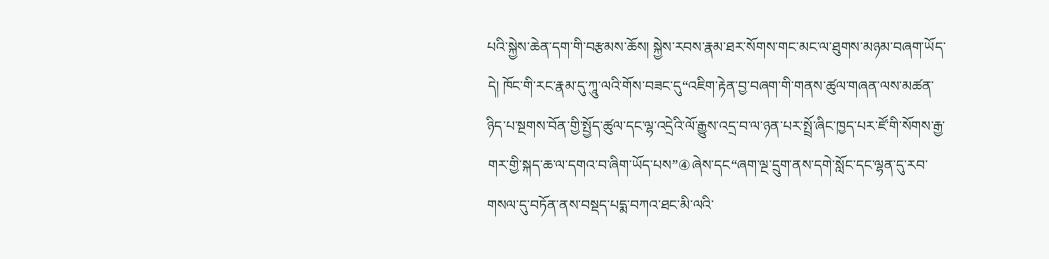པའི་སྐྱེས་ཆེན་དག་གི་བརྩམས་ཆོས། སྐྱེས་རབས་རྣམ་ཐར་སོགས་གང་མང་ལ་ཐུགས་མཉམ་བཞག་ཡོད་དེ། ཁོང་གི་རང་རྣམ་དུ་ཀཱུ་ལའི་གོས་བཟང་དུ“འཇིག་རྟེན་བྱ་བཞག་གི་གནས་ཚུལ་གཞན་ལས་མཚན་ཉིད་པ་སྔགས་བོན་གྱི་སྤྱོད་ཚུལ་དང་ལྷ་འདྲེའི་ལོ་རྒྱུས་འདྲ་བ་ལ་ཉན་པར་སྤྲོ་ཞིང་ཁྱད་པར་ཛོ་གི་སོགས་རྒྱ་གར་གྱི་སྐད་ཆ་ལ་དགའ་བ་ཞིག་ཡོད་པས”④ཞེས་དང“ཞག་ལྔ་དྲུག་ནས་དགེ་སློང་དང་ལྷན་དུ་རབ་གསལ་དུ་བཏོན་ནས་བསྡད་པདྨ་བཀའ་ཐང་མི་ལའི་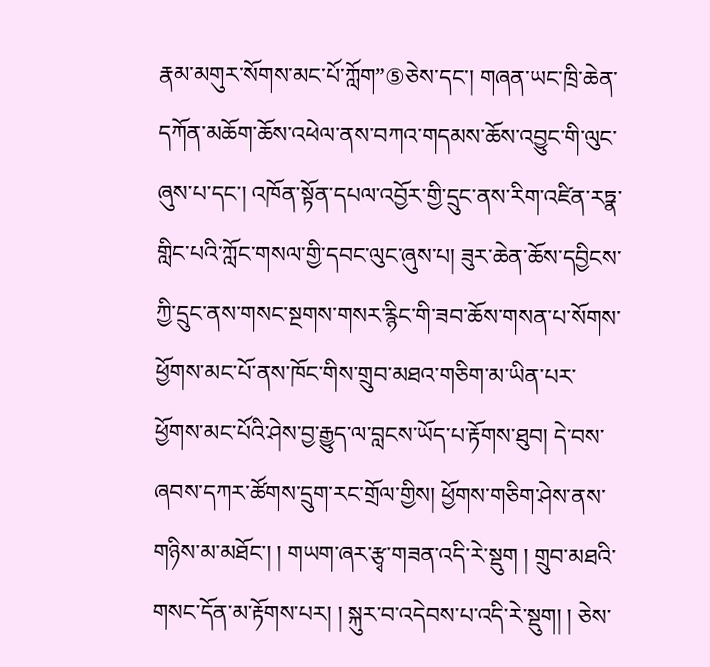རྣམ་མགུར་སོགས་མང་པོ་ཀློག”⑤ཅེས་དང་། གཞན་ཡང་ཁྲི་ཆེན་དཀོན་མཆོག་ཆོས་འཕེལ་ནས་བཀའ་གདམས་ཆོས་འབྱུང་གི་ལུང་ཞུས་པ་དང་། འཁོན་སྟོན་དཔལ་འབྱོར་གྱི་དྲུང་ནས་རིག་འཛིན་རཏྣ་གླིང་པའི་ཀློང་གསལ་གྱི་དབང་ལུང་ཞུས་པ། ཟུར་ཆེན་ཆོས་དབྱིངས་ཀྱི་དྲུང་ནས་གསང་སྔགས་གསར་རྙིང་གི་ཟབ་ཆོས་གསན་པ་སོགས་ཕྱོགས་མང་པོ་ནས་ཁོང་གིས་གྲུབ་མཐའ་གཅིག་མ་ཡིན་པར་ཕྱོགས་མང་པོའི་ཤེས་བྱ་རྒྱུད་ལ་བླངས་ཡོད་པ་རྟོགས་ཐུབ། དེ་བས་ཞབས་དཀར་ཚོགས་དྲུག་རང་གྲོལ་གྱིས། ཕྱོགས་གཅིག་ཤེས་ནས་གཉིས་མ་མཐོང་། ། གཡག་ཞར་རྩྭ་གཟན་འདི་རེ་སྡུག ། གྲུབ་མཐའི་གསང་དོན་མ་རྟོགས་པར། ། སྐུར་བ་འདེབས་པ་འདི་རེ་སྡུག། ། ཅེས་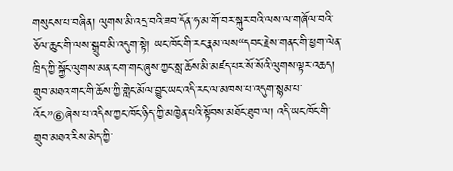གསུངས་པ་བཞིན། ལུགས་མི་འདྲ་བའི་ཟབ་དོན་ཧ་མ་གོ་བར་སྐུར་བའི་ལས་ལ་གཞོལ་བའི་ཅོལ་ཆུང་གི་ལས་སྒྲུབ་མི་འདུག་སྟེ། ཡང་ཁོང་གི་རང་རྣམ་ལས“དབང་རྗེས་གནང་གི་ཕྱག་ལེན་ཁྲིད་ཀྱི་སྐྱོང་ལུགས་མན་ངག་གང་ཞུས་ཀྱང་སླ་ཆོས་མི་མཛད་པར་སོ་སོའི་ལུགས་ལྟར་འཆད། གྲུབ་མཐའ་གང་གི་ཆོས་ཀྱི་གླེང་མོལ་བྱུང་ཡང་འདི་རང་ལ་མཁས་པ་འདུག་སྙམ་པ་འོང”⑥ཞེས་པ་འདིས་ཀྱང་ཁོང་ཉིད་ཀྱི་མཁྱེན་པའི་སྟོབས་མཐོང་ཐུབ་ལ། འདི་ཡང་ཁོང་གི་གྲུབ་མཐའ་རིས་མེད་ཀྱི་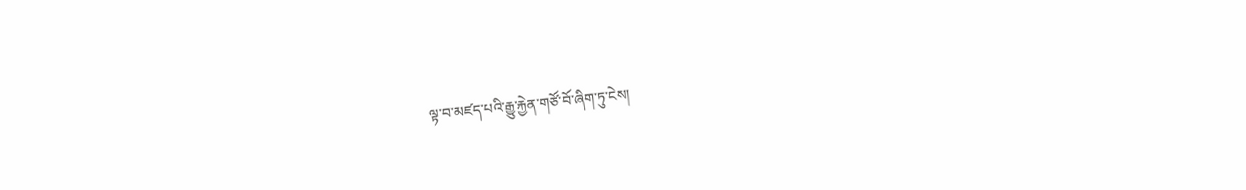ལྟ་བ་མཛད་པའི་རྒྱུ་རྐྱེན་གཙོ་བོ་ཞིག་ཏུ་ངེས།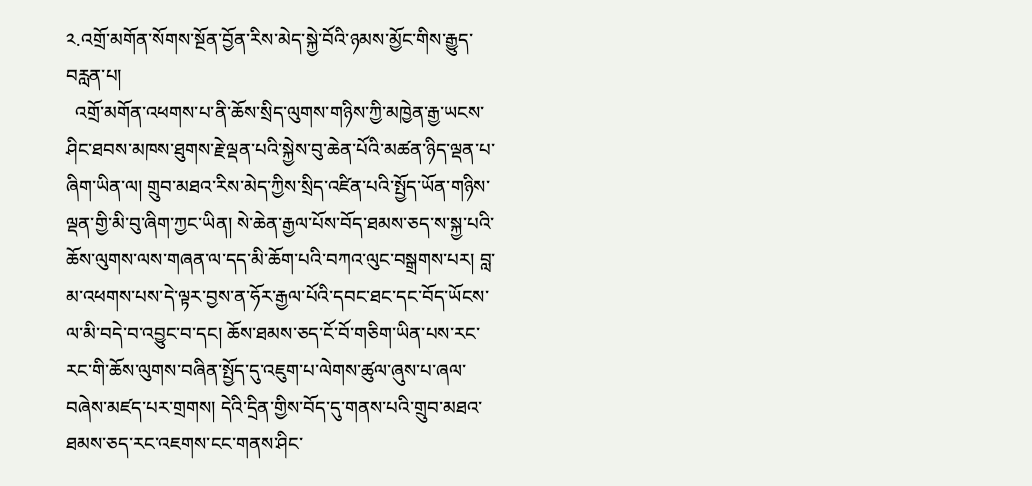༢.འགྲོ་མགོན་སོགས་སྔོན་བྱོན་རིས་མེད་སྐྱེ་བོའི་ཉམས་མྱོང་གིས་རྒྱུད་བརླན་པ།
  འགྲོ་མགོན་འཕགས་པ་ནི་ཆོས་སྲིད་ལུགས་གཉིས་ཀྱི་མཁྱེན་རྒྱ་ཡངས་ཤིང་ཐབས་མཁས་ཐུགས་རྗེ་ལྡན་པའི་སྐྱེས་བུ་ཆེན་པོའི་མཚན་ཉིད་ལྡན་པ་ཞིག་ཡིན་ལ། གྲུབ་མཐའ་རིས་མེད་ཀྱིས་སྲིད་འཛིན་པའི་སྤྱོད་ཡོན་གཉིས་ལྡན་གྱི་མི་བུ་ཞིག་ཀྱང་ཡིན། སེ་ཆེན་རྒྱལ་པོས་བོད་ཐམས་ཅད་ས་སྐྱ་པའི་ཆོས་ལུགས་ལས་གཞན་ལ་དད་མི་ཆོག་པའི་བཀའ་ལུང་བསྒྲགས་པར། བླ་མ་འཕགས་པས་དེ་ལྟར་བྱས་ན་ཧོར་རྒྱལ་པོའི་དབང་ཐང་དང་བོད་ཡོངས་ལ་མི་བདེ་བ་འབྱུང་བ་དང། ཆོས་ཐམས་ཅད་ངོ་བོ་གཅིག་ཡིན་པས་རང་རང་གི་ཆོས་ལུགས་བཞིན་སྤྱོད་དུ་འཇུག་པ་ལེགས་ཚུལ་ཞུས་པ་ཞལ་བཞེས་མཛད་པར་གྲགས། དེའི་དྲིན་གྱིས་བོད་དུ་གནས་པའི་གྲུབ་མཐའ་ཐམས་ཅད་རང་འཇགས་ངང་གནས་ཤིང་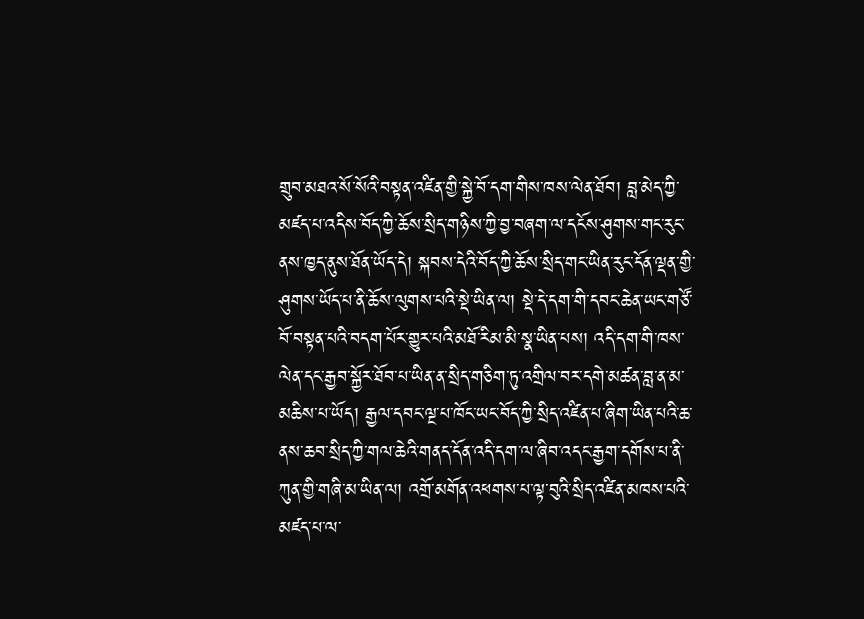གྲུབ་མཐའ་སོ་སོའི་བསྟན་འཛིན་གྱི་སྐྱེ་བོ་དག་གིས་ཁས་ལེན་ཐོབ། བླ་མེད་ཀྱི་མཛད་པ་འདིས་བོད་ཀྱི་ཆོས་སྲིད་གཉིས་ཀྱི་བྱ་བཞག་ལ་དངོས་ཤུགས་གང་རུང་ནས་ཁྱད་ནུས་ཐོན་ཡོད་དེ། སྐབས་དེའི་བོད་ཀྱི་ཆོས་སྲིད་གང་ཡིན་རུང་དོན་ལྡན་གྱི་ཤུགས་ཡོད་པ་ནི་ཆོས་ལུགས་པའི་སྡེ་ཡིན་ལ། སྡེ་དེ་དག་གི་དབང་ཆེན་ཡང་གཙོ་བོ་བསྟན་པའི་བདག་པོར་གྱུར་པའི་མཐོ་རིམ་མི་སྣ་ཡིན་པས། འདི་དག་གི་ཁས་ལེན་དང་རྒྱབ་སྐྱོར་ཐོབ་པ་ཡིན་ན་སྲིད་གཅིག་ཏུ་འགྲིལ་བར་དགེ་མཚན་བླ་ན་མ་མཆིས་པ་ཡོད། རྒྱལ་དབང་ལྔ་པ་ཁོང་ཡང་བོད་ཀྱི་སྲིད་འཛིན་པ་ཞིག་ཡིན་པའི་ཆ་ནས་ཆབ་སྲིད་ཀྱི་གལ་ཆེའི་གནད་དོན་འདི་དག་ལ་ཞིབ་འདང་རྒྱག་དགོས་པ་ནི་ཀུན་གྱི་གཞི་མ་ཡིན་ལ། འགྲོ་མགོན་འཕགས་པ་ལྟ་བུའི་སྲིད་འཛིན་མཁས་པའི་མཛད་པ་ལ་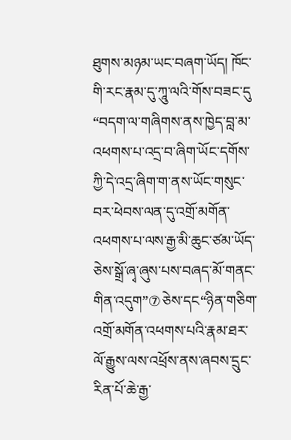ཐུགས་མཉམ་ཡང་བཞག་ཡོད། ཁོང་གི་རང་རྣམ་དུ་ཀཱུ་ལའི་གོས་བཟང་དུ “བདག་ལ་གཞིགས་ནས་ཁྱེད་བླ་མ་འཕགས་པ་འདྲ་བ་ཞིག་ཡོང་དགོས་ཀྱི་དེ་འདྲ་ཞིག་ག་ནས་ཡོང་གསུང་བར་ཕེབས་ལན་དུ་འགྲོ་མགོན་འཕགས་པ་ལས་རྒྱ་མི་ཆུང་ཙམ་ཡོད་ཅེས་སྒྲོ་ཞྭ་ཞུས་པས་བཞད་མོ་གནང་གིན་འདུག”⑦ཅེས་དང“ཉིན་གཅིག་འགྲོ་མགོན་འཕགས་པའི་རྣམ་ཐར་ལོ་རྒྱུས་ལས་འཕྲོས་ནས་ཞབས་དྲུང་རིན་པོ་ཆེ་རྒྱ་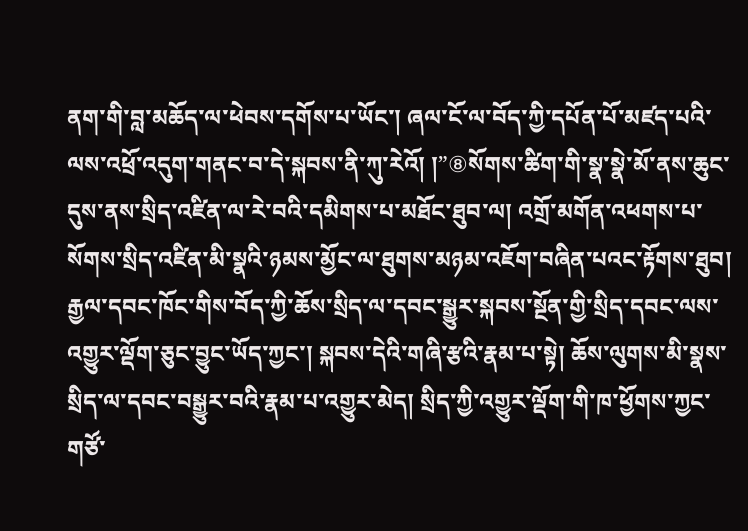ནག་གི་བླ་མཆོད་ལ་ཕེབས་དགོས་པ་ཡོང་། ཞལ་ངོ་ལ་བོད་ཀྱི་དཔོན་པོ་མཛད་པའི་ལས་འཕྲོ་འདུག་གནང་བ་དེ་སྐབས་ནི་ཀུ་རེའོ། །”⑧སོགས་ཚིག་གི་སྣ་སྣེ་མོ་ནས་ཆུང་དུས་ནས་སྲིད་འཛིན་ལ་རེ་བའི་དམིགས་པ་མཐོང་ཐུབ་ལ། འགྲོ་མགོན་འཕགས་པ་སོགས་སྲིད་འཛིན་མི་སྣའི་ཉམས་མྱོང་ལ་ཐུགས་མཉམ་འཇོག་བཞིན་པའང་རྟོགས་ཐུབ། རྒྱལ་དབང་ཁོང་གིས་བོད་ཀྱི་ཆོས་སྲིད་ལ་དབང་སྒྱུར་སྐབས་སྔོན་གྱི་སྲིད་དབང་ལས་འགྱུར་ལྡོག་ཅུང་བྱུང་ཡོད་ཀྱང་། སྐབས་དེའི་གཞི་རྩའི་རྣམ་པ་སྟེ། ཆོས་ལུགས་མི་སྣས་སྲིད་ལ་དབང་བསྒྱུར་བའི་རྣམ་པ་འགྱུར་མེད། སྲིད་ཀྱི་འགྱུར་ལྡོག་གི་ཁ་ཕྱོགས་ཀྱང་གཙོ་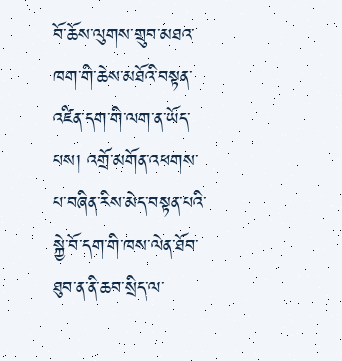བོ་ཆོས་ལུགས་གྲུབ་མཐའ་ཁག་གི་ཆེས་མཐོའི་བསྟན་འཛིན་དག་གི་ལག་ན་ཡོད་པས། འགྲོ་མགོན་འཕགས་པ་བཞིན་རིས་མེད་བསྟན་པའི་སྐྱེ་བོ་དག་གི་ཁས་ལེན་ཐོབ་ཐུབ་ན་ནི་ཆབ་སྲིད་ལ་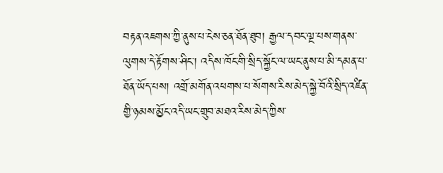བརྟན་འཇགས་ཀྱི་ནུས་པ་ངེས་ཅན་ཐོན་ཐུབ། རྒྱལ་དབང་ལྔ་པས་གནས་ལུགས་དེ་རྟོགས་ཤིང་། འདིས་ཁོང་གི་སྲིད་སྐྱོང་ལ་ཡང་ནུས་པ་མི་དམན་པ་ཐོན་ཡོད་པས། འགྲོ་མགོན་འཕགས་པ་སོགས་རིས་མེད་སྐྱེ་བོའི་སྲིད་འཛིན་གྱི་ཉམས་མྱོང་འདི་ཡང་གྲུབ་མཐའ་རིས་མེད་ཀྱིས་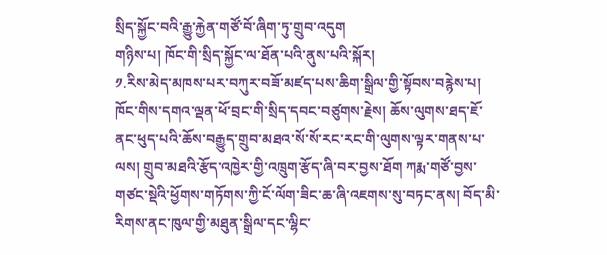སྲིད་སྐྱོང་བའི་རྒྱུ་རྐྱེན་གཙོ་བོ་ཞིག་ཏུ་གྲུབ་འདུག
གཉིས་པ། ཁོང་གི་སྲིད་སྐྱོང་ལ་ཐོན་པའི་ནུས་པའི་སྐོར།
༡.རིས་མེད་མཁས་པར་བཀུར་བཟོ་མཛད་པས་ཆིག་སྒྲིལ་གྱི་སྟོབས་བརྙེས་པ།
ཁོང་གིས་དགའ་ལྡན་ཕོ་བྲང་གི་སྲིད་དབང་བཙུགས་རྗེས། ཆོས་ལུགས་ཐད་ཇོ་ནང་ཕུད་པའི་ཆོས་བརྒྱུད་གྲུབ་མཐའ་སོ་སོ་རང་རང་གི་ལུགས་ལྟར་གནས་པ་ལས། གྲུབ་མཐའི་རྩོད་འཁྱེར་གྱི་འཁྲུག་རྩོད་ཞི་བར་བྱས་ཐོག ཀརྨ་གཙོ་བྱས་གཙང་སྡེའི་ཕྱོགས་གཏོགས་ཀྱི་ངོ་ལོག་ཟིང་ཆ་ཞི་འཇགས་སུ་བཏང་ནས། བོད་མི་རིགས་ནང་ཁུལ་གྱི་མཐུན་སྒྲིལ་དང་ལྷིང་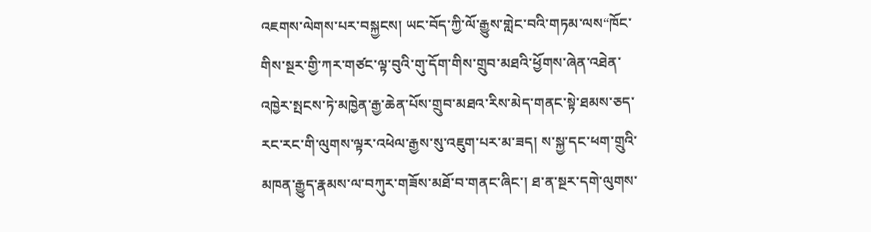འཇགས་ལེགས་པར་བསྐྱངས། ཡང་བོད་ཀྱི་ལོ་རྒྱུས་གླེང་བའི་གཏམ་ལས“ཁོང་གིས་སྔར་གྱི་ཀར་གཙང་ལྟ་བུའི་གུ་དོག་གིས་གྲུབ་མཐའི་ཕྱོགས་ཞེན་འཐེན་འཁྱེར་སྤངས་ཏེ་མཁྱེན་རྒྱ་ཆེན་པོས་གྲུབ་མཐའ་རིས་མེད་གནང་སྟེ་ཐམས་ཅད་རང་རང་གི་ལུགས་ལྟར་འཕེལ་རྒྱས་སུ་འཇུག་པར་མ་ཟད། ས་སྐྱ་དང་ཕག་གྲུའི་མཁན་རྒྱུད་རྣམས་ལ་བཀུར་གཟོས་མཐོ་བ་གནང་ཞིང་། ཐ་ན་སྔར་དགེ་ལུགས་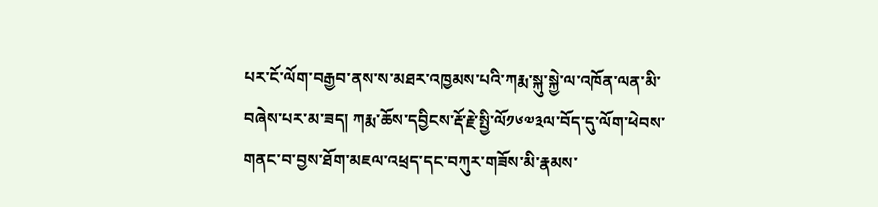པར་ངོ་ལོག་བརྒྱབ་ནས་ས་མཐར་འཁྱམས་པའི་ཀརྨ་སྐུ་སྐྱེ་ལ་འཁོན་ལན་མི་བཞེས་པར་མ་ཟད། ཀརྨ་ཆོས་དབྱིངས་རྡོ་རྗེ་སྤྱི་ལོ༡༦༧༣ལ་བོད་དུ་ལོག་ཕེབས་གནང་བ་བྱས་ཐོག་མཇལ་འཕྲད་དང་བཀུར་གཟོས་མི་རྣམས་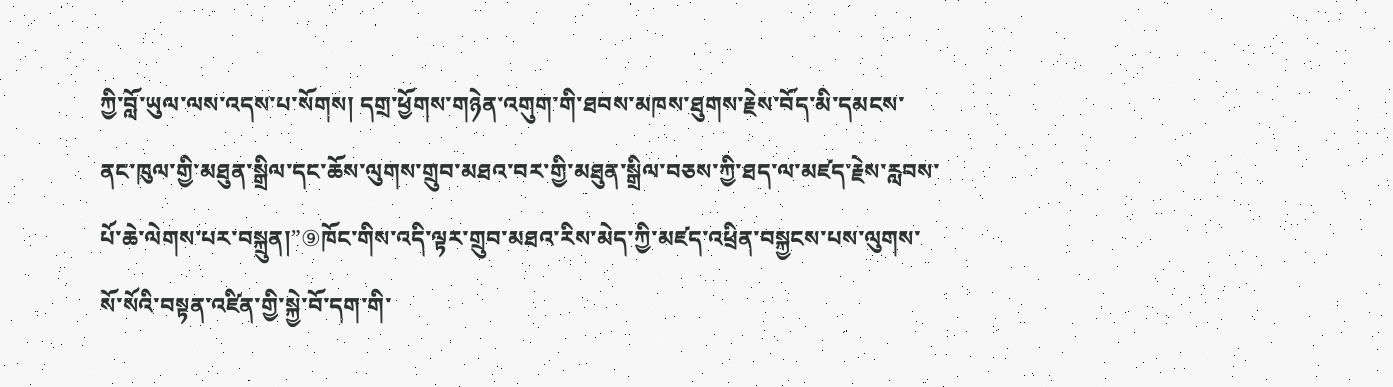ཀྱི་བློ་ཡུལ་ལས་འདས་པ་སོགས། དགྲ་ཕྱོགས་གཉེན་འགུག་གི་ཐབས་མཁས་ཐུགས་རྗེས་བོད་མི་དམངས་ནང་ཁུལ་གྱི་མཐུན་སྒྲིལ་དང་ཆོས་ལུགས་གྲུབ་མཐའ་བར་གྱི་མཐུན་སྒྲིལ་བཅས་ཀྱི་ཐད་ལ་མཛད་རྗེས་རླབས་པོ་ཆེ་ལེགས་པར་བསྐྲུན།”⑨ཁོང་གིས་འདི་ལྟར་གྲུབ་མཐའ་རིས་མེད་ཀྱི་མཛད་འཕྲིན་བསྐྱངས་པས་ལུགས་སོ་སོའི་བསྟན་འཛིན་གྱི་སྐྱེ་བོ་དག་གི་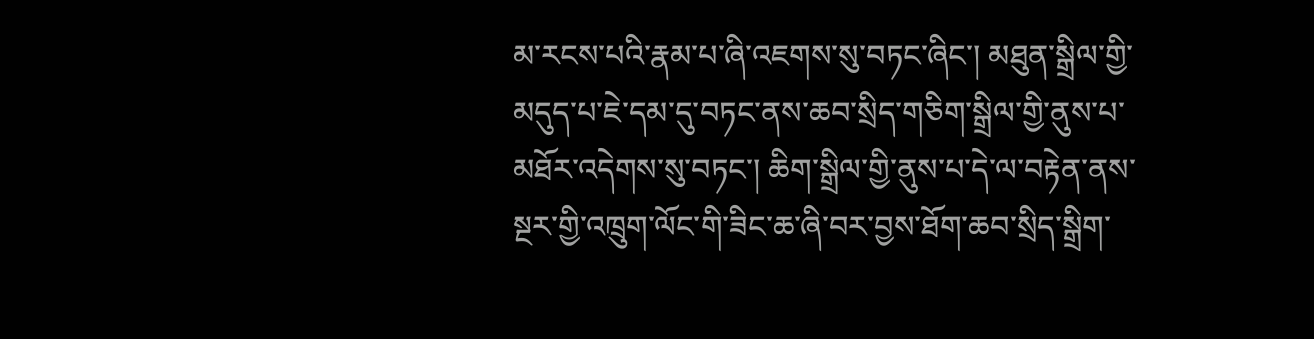མ་རངས་པའི་རྣམ་པ་ཞི་འཇགས་སུ་བཏང་ཞིང་། མཐུན་སྒྲིལ་གྱི་མདུད་པ་ཇེ་དམ་དུ་བཏང་ནས་ཆབ་སྲིད་གཅིག་སྒྲིལ་གྱི་ནུས་པ་མཐོར་འདེགས་སུ་བཏང་། ཆིག་སྒྲིལ་གྱི་ནུས་པ་དེ་ལ་བརྟེན་ནས་སྔར་གྱི་འཁྲུག་ལོང་གི་ཟིང་ཆ་ཞི་བར་བྱས་ཐོག་ཆབ་སྲིད་སྒྲིག་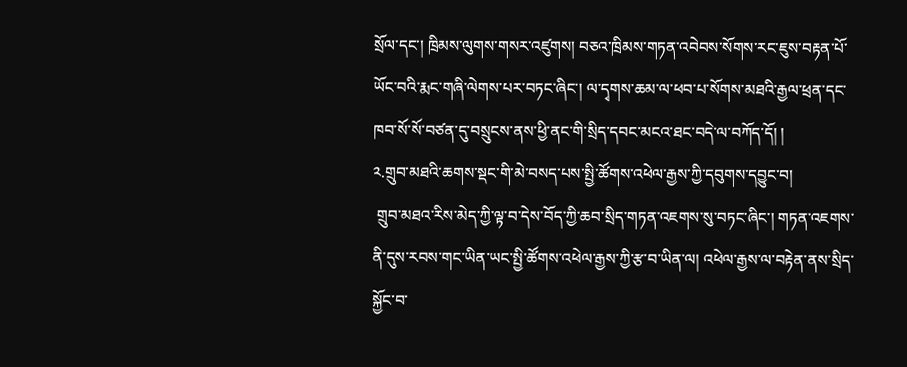སྲོལ་དང་། ཁྲིམས་ལུགས་གསར་འཛུགས། བཅའ་ཁྲིམས་གཏན་འབེབས་སོགས་རང་ཇུས་བརྟན་པོ་ཡོང་བའི་རྨང་གཞི་ལེགས་པར་བཏང་ཞིང་། ལ་དྭགས་ཆམ་ལ་ཕབ་པ་སོགས་མཐའི་རྒྱལ་ཕྲན་དང་ཁབ་སོ་སོ་བཙན་དུ་བསྲུངས་ནས་ཕྱི་ནང་གི་སྲིད་དབང་མངའ་ཐང་བདེ་ལ་བཀོད་དོ། །
༢.གྲུབ་མཐའི་ཆགས་སྡང་གི་མེ་བསད་པས་སྤྱི་ཚོགས་འཕེལ་རྒྱས་ཀྱི་དབུགས་དབྱུང་བ།
 གྲུབ་མཐའ་རིས་མེད་ཀྱི་ལྟ་བ་དེས་བོད་ཀྱི་ཆབ་སྲིད་གཏན་འཇགས་སུ་བཏང་ཞིང་། གཏན་འཇགས་ནི་དུས་རབས་གང་ཡིན་ཡང་སྤྱི་ཚོགས་འཕེལ་རྒྱས་ཀྱི་རྩ་བ་ཡིན་ལ། འཕེལ་རྒྱས་ལ་བརྟེན་ནས་སྲིད་སྐྱོང་བ་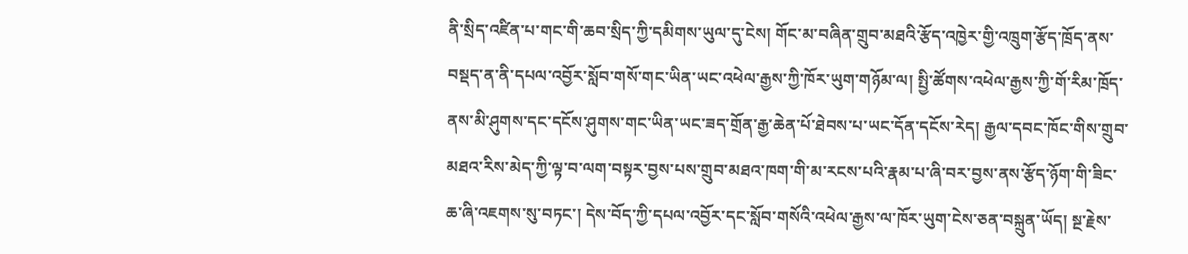ནི་སྲིད་འཛིན་པ་གང་གི་ཆབ་སྲིད་ཀྱི་དམིགས་ཡུལ་དུ་ངེས། གོང་མ་བཞིན་གྲུབ་མཐའི་རྩོད་འཁྱེར་གྱི་འཁྲུག་རྩོད་ཁྲོད་ནས་བསྡད་ན་ནི་དཔལ་འབྱོར་སློབ་གསོ་གང་ཡིན་ཡང་འཕེལ་རྒྱས་ཀྱི་ཁོར་ཡུག་གཉོམ་ལ། སྤྱི་ཚོགས་འཕེལ་རྒྱས་ཀྱི་གོ་རིམ་ཁྲོད་ནས་མི་ཤུགས་དང་དངོས་ཤུགས་གང་ཡིན་ཡང་ཟད་གྲོན་རྒྱ་ཆེན་པོ་ཐེབས་པ་ཡང་དོན་དངོས་རེད། རྒྱལ་དབང་ཁོང་གིས་གྲུབ་མཐའ་རིས་མེད་ཀྱི་ལྟ་བ་ལག་བསྟར་བྱས་པས་གྲུབ་མཐའ་ཁག་གི་མ་རངས་པའི་རྣམ་པ་ཞི་བར་བྱས་ནས་རྩོད་ཉོག་གི་ཟིང་ཆ་ཞི་འཇགས་སུ་བཏང་། དེས་བོད་ཀྱི་དཔལ་འབྱོར་དང་སློབ་གསོའི་འཕེལ་རྒྱས་ལ་ཁོར་ཡུག་ངེས་ཅན་བསྐྲུན་ཡོད། སྔ་རྗེས་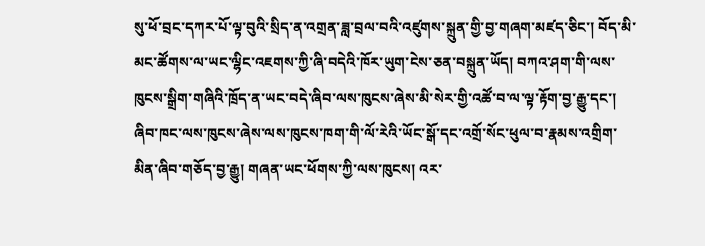སུ་ཕོ་བྲང་དཀར་པོ་ལྟ་བུའི་སྲིད་ན་འགྲན་ཟླ་བྲལ་བའི་འཛུགས་སྐྲུན་གྱི་བྱ་གཞག་མཛད་ཅིང་། བོད་མི་མང་ཚོགས་ལ་ཡང་ལྷིང་འཇགས་ཀྱི་ཞི་བདེའི་ཁོར་ཡུག་ངེས་ཅན་བསྐྲུན་ཡོད། བཀའ་ཤག་གི་ལས་ཁུངས་སྒྲིག་གཞིའི་ཁྲོད་ན་ཡང་བདེ་ཞིབ་ལས་ཁུངས་ཞེས་མི་སེར་གྱི་འཚོ་བ་ལ་ལྟ་རྟོག་བྱ་རྒྱུ་དང་། ཞིབ་ཁང་ལས་ཁུངས་ཞེས་ལས་ཁུངས་ཁག་གི་ལོ་རེའི་ཡོང་སྒོ་དང་འགྲོ་སོང་ཕུལ་བ་རྣམས་འགྲིག་མིན་ཞིབ་གཅོད་བྱ་རྒྱུ། གཞན་ཡང་ཕོགས་ཀྱི་ལས་ཁུངས། འར་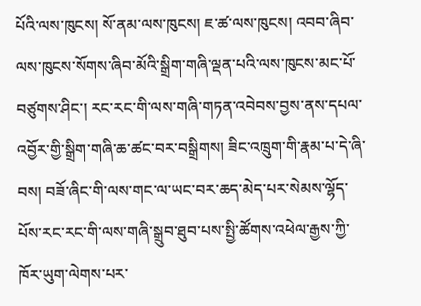པོའི་ལས་ཁུངས། སོ་ནམ་ལས་ཁུངས། ཇ་ཚ་ལས་ཁུངས། འབབ་ཞིབ་ལས་ཁུངས་སོགས་ཞིབ་མོའི་སྒྲིག་གཞི་ལྡན་པའི་ལས་ཁུངས་མང་པོ་བཙུགས་ཤིང་། རང་རང་གི་ལས་གཞི་གཏན་འབེབས་བྱས་ནས་དཔལ་འབྱོར་གྱི་སྒྲིག་གཞི་ཆ་ཚང་བར་བསྒྲིགས། ཟིང་འཁྲུག་གི་རྣམ་པ་དེ་ཞི་བས། བཟོ་ཞིང་གི་ལས་གང་ལ་ཡང་བར་ཆད་མེད་པར་སེམས་ལྷོད་པོས་རང་རང་གི་ལས་གཞི་སྒྲུབ་ཐུབ་པས་སྤྱི་ཚོགས་འཕེལ་རྒྱས་ཀྱི་ཁོར་ཡུག་ལེགས་པར་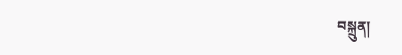བསྐྲུན།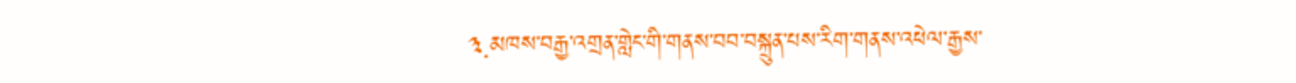༣.མཁས་བརྒྱ་འགྲན་གླེང་གི་གནས་བབ་བསྐྲུན་པས་རིག་གནས་འཕེལ་རྒྱས་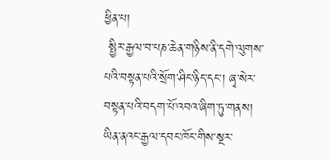ཕྱིན་པ།
 སྤྱིར་རྒྱལ་བ་པཎ་ཆེན་གཉིས་ནི་དགེ་ལུགས་པའི་བསྟན་པའི་སྲོག་ཤིང་ཉིད་དང་། ཞྭ་སེར་བསྟན་པའི་བདག་པོ་འབའ་ཞིག་ཏུ་གནས། ཡིན་ནའང་རྒྱལ་དབང་ཁོང་གིས་སྔར་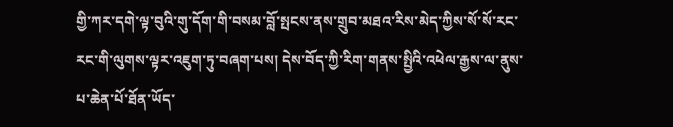གྱི་ཀར་དགེ་ལྟ་བུའི་གུ་དོག་གི་བསམ་བློ་སྤངས་ནས་གྲུབ་མཐའ་རིས་མེད་ཀྱིས་སོ་སོ་རང་རང་གི་ལུགས་ལྟར་འཇུག་ཏུ་བཞག་པས། དེས་བོད་ཀྱི་རིག་གནས་སྤྱིའི་འཕེལ་རྒྱས་ལ་ནུས་པ་ཆེན་པོ་ཐོན་ཡོད་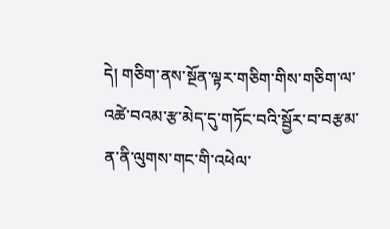དེ། གཅིག་ནས་སྔོན་ལྟར་གཅིག་གིས་གཅིག་ལ་འཚེ་བའམ་རྩ་མེད་དུ་གཏོང་བའི་སྦྱོར་བ་བརྩམ་ན་ནི་ལུགས་གང་གི་འཕེལ་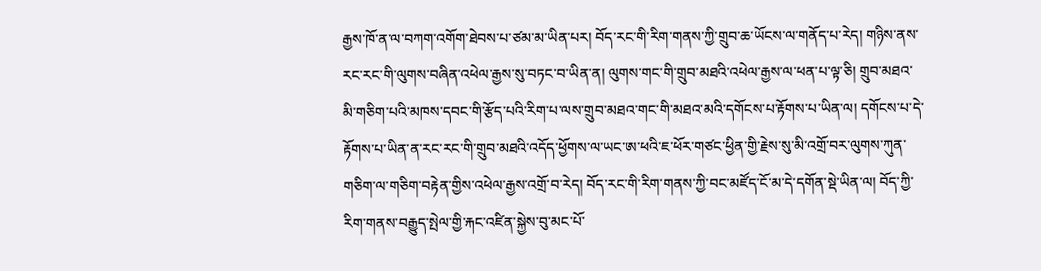རྒྱས་ཁོ་ན་ལ་བཀག་འགོག་ཐེབས་པ་ཙམ་མ་ཡིན་པར། བོད་རང་གི་རིག་གནས་ཀྱི་གྲུབ་ཆ་ཡོངས་ལ་གནོད་པ་རེད། གཉིས་ནས་རང་རང་གི་ལུགས་བཞིན་འཕེལ་རྒྱས་སུ་བཏང་བ་ཡིན་ན། ལུགས་གང་གི་གྲུབ་མཐའི་འཕེལ་རྒྱས་ལ་ཕན་པ་ལྟ་ཅི། གྲུབ་མཐའ་མི་གཅིག་པའི་མཁས་དབང་གི་རྩོད་པའི་རིག་པ་ལས་གྲུབ་མཐའ་གང་གི་མཐའ་མའི་དགོངས་པ་རྟོགས་པ་ཡིན་ལ། དགོངས་པ་དེ་རྟོགས་པ་ཡིན་ན་རང་རང་གི་གྲུབ་མཐའི་འདོད་ཕྱོགས་ལ་ཡང་ཨ་ཕའི་ཇ་ཕོར་གཙང་ཕྱིན་གྱི་རྗེས་སུ་མི་འགྲོ་བར་ལུགས་ཀུན་གཅིག་ལ་གཅིག་བརྟེན་གྱིས་འཕེལ་རྒྱས་འགྲོ་བ་རེད། བོད་རང་གི་རིག་གནས་ཀྱི་བང་མཛོད་ངོ་མ་དེ་དགོན་སྡེ་ཡིན་ལ། བོད་ཀྱི་རིག་གནས་བརྒྱུད་སྤེལ་གྱི་རྐང་འཛིན་སྐྱེས་བུ་མང་པོ་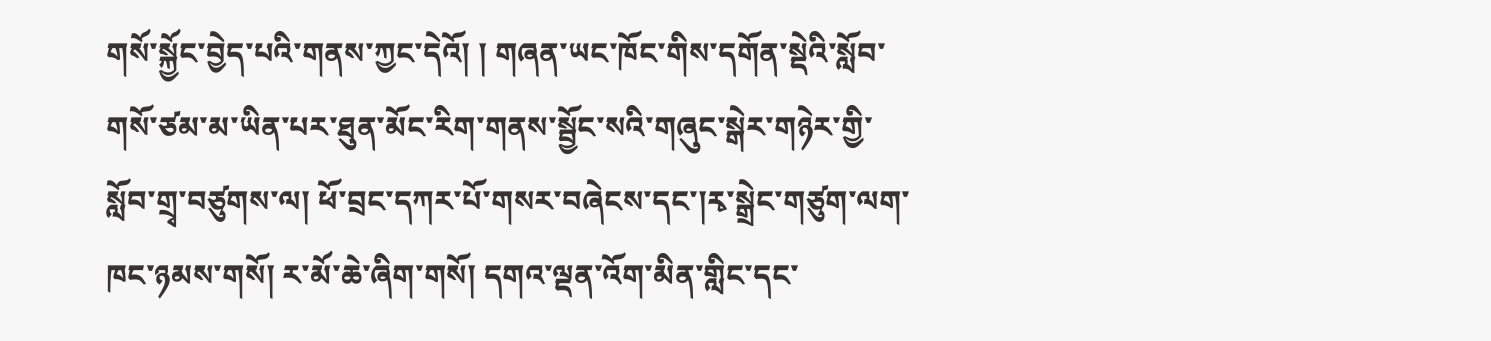གསོ་སྐྱོང་བྱེད་པའི་གནས་ཀྱང་དེའོ། ། གཞན་ཡང་ཁོང་གིས་དགོན་སྡེའི་སློབ་གསོ་ཙམ་མ་ཡིན་པར་ཐུན་མོང་རིག་གནས་སྦྱོང་སའི་གཞུང་སྒེར་གཉེར་གྱི་སློབ་གྲྭ་བཙུགས་ལ། ཕོ་བྲང་དཀར་པོ་གསར་བཞེངས་དང་།རྭ་སྒྲེང་གཙུག་ལག་ཁང་ཉམས་གསོ། ར་མོ་ཆེ་ཞིག་གསོ། དགའ་ལྡན་འོག་མིན་གླིང་དང་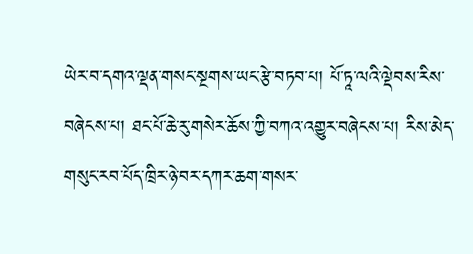ཡེར་བ་དགའ་ལྡན་གསང་སྔགས་ཡང་རྩེ་བཏབ་པ། པོ་ཏཱ་ལའི་ལྡེབས་རིས་བཞེངས་པ། ཐང་པོ་ཆེ་རུ་གསེར་ཆོས་ཀྱི་བཀའ་འགྱུར་བཞེངས་པ། རིས་མེད་གསུང་རབ་པོད་ཁྲིར་ཉེ་བར་དཀར་ཆག་གསར་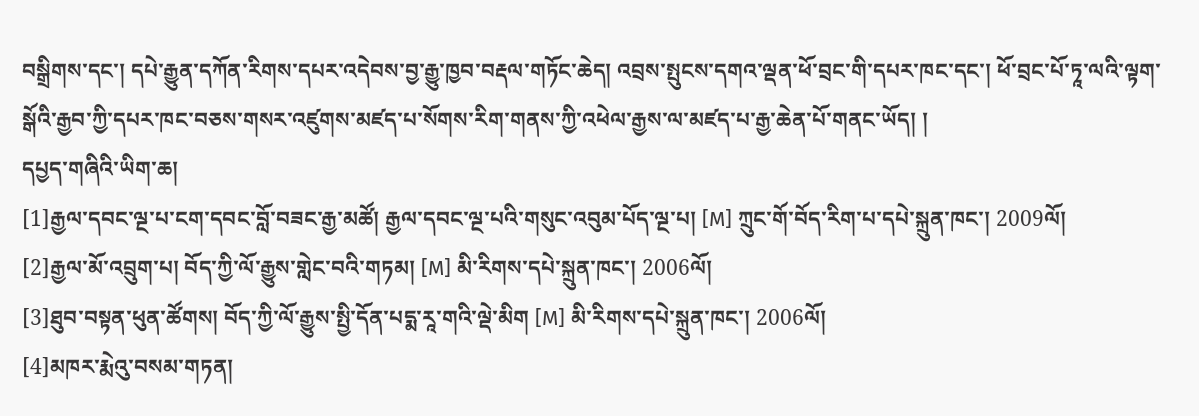བསྒྲིགས་དང་། དཔེ་རྒྱུན་དཀོན་རིགས་དཔར་འདེབས་བྱ་རྒྱུ་ཁྱབ་བརྡལ་གཏོང་ཆེད། འབྲས་སྤུངས་དགའ་ལྡན་ཕོ་བྲང་གི་དཔར་ཁང་དང་། ཕོ་བྲང་པོ་ཏཱ་ལའི་ལྟག་སྒོའི་རྒྱབ་ཀྱི་དཔར་ཁང་བཅས་གསར་འཛུགས་མཛད་པ་སོགས་རིག་གནས་ཀྱི་འཕེལ་རྒྱས་ལ་མཛད་པ་རྒྱ་ཆེན་པོ་གནང་ཡོད། །
དཔྱད་གཞིའི་ཡིག་ཆ།
[1]རྒྱལ་དབང་ལྔ་པ་ངག་དབང་བློ་བཟང་རྒྱ་མཚོ། རྒྱལ་དབང་ལྔ་པའི་གསུང་འབུམ་པོད་ལྔ་པ། [M] ཀྲུང་གོ་བོད་རིག་པ་དཔེ་སྐྲུན་ཁང་། 2009ལོ།
[2]རྒྱལ་མོ་འབྲུག་པ། བོད་ཀྱི་ལོ་རྒྱུས་གླེང་བའི་གཏམ། [M] མི་རིགས་དཔེ་སྐྲུན་ཁང་། 2006ལོ།
[3]ཐུབ་བསྟན་ཕུན་ཚོགས། བོད་ཀྱི་ལོ་རྒྱུས་སྤྱི་དོན་པདྨ་རཱ་གའི་ལྡེ་མིག [M] མི་རིགས་དཔེ་སྐྲུན་ཁང་། 2006ལོ།
[4]མཁར་རྨེའུ་བསམ་གཏན།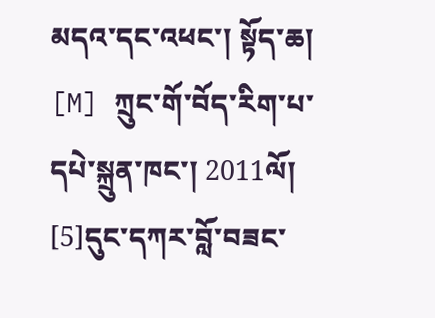མདའ་དང་འཕང་། སྟོད་ཆ། [M] ཀྲུང་གོ་བོད་རིག་པ་དཔེ་སྐྲུན་ཁང་། 2011ལོ།
[5]དུང་དཀར་བློ་བཟང་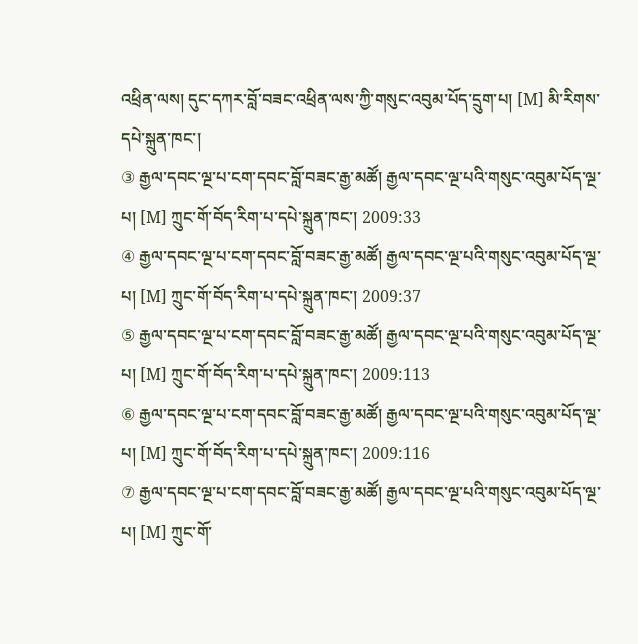འཕྲིན་ལས། དུང་དཀར་བློ་བཟང་འཕྲིན་ལས་ཀྱི་གསུང་འབུམ་པོད་དྲུག་པ། [M] མི་རིགས་དཔེ་སྐྲུན་ཁང་།
③ རྒྱལ་དབང་ལྔ་པ་ངག་དབང་བློ་བཟང་རྒྱ་མཚོ། རྒྱལ་དབང་ལྔ་པའི་གསུང་འབུམ་པོད་ལྔ་པ། [M] ཀྲུང་གོ་བོད་རིག་པ་དཔེ་སྐྲུན་ཁང་། 2009:33
④ རྒྱལ་དབང་ལྔ་པ་ངག་དབང་བློ་བཟང་རྒྱ་མཚོ། རྒྱལ་དབང་ལྔ་པའི་གསུང་འབུམ་པོད་ལྔ་པ། [M] ཀྲུང་གོ་བོད་རིག་པ་དཔེ་སྐྲུན་ཁང་། 2009:37
⑤ རྒྱལ་དབང་ལྔ་པ་ངག་དབང་བློ་བཟང་རྒྱ་མཚོ། རྒྱལ་དབང་ལྔ་པའི་གསུང་འབུམ་པོད་ལྔ་པ། [M] ཀྲུང་གོ་བོད་རིག་པ་དཔེ་སྐྲུན་ཁང་། 2009:113
⑥ རྒྱལ་དབང་ལྔ་པ་ངག་དབང་བློ་བཟང་རྒྱ་མཚོ། རྒྱལ་དབང་ལྔ་པའི་གསུང་འབུམ་པོད་ལྔ་པ། [M] ཀྲུང་གོ་བོད་རིག་པ་དཔེ་སྐྲུན་ཁང་། 2009:116
⑦ རྒྱལ་དབང་ལྔ་པ་ངག་དབང་བློ་བཟང་རྒྱ་མཚོ། རྒྱལ་དབང་ལྔ་པའི་གསུང་འབུམ་པོད་ལྔ་པ། [M] ཀྲུང་གོ་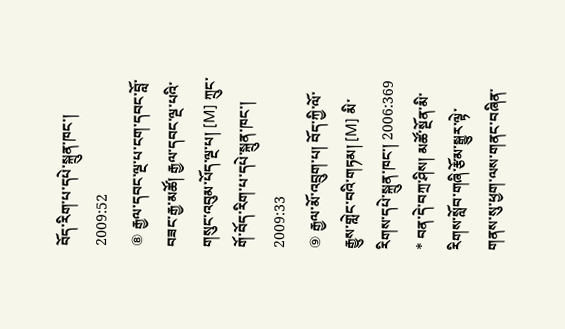བོད་རིག་པ་དཔེ་སྐྲུན་ཁང་། 2009:52
⑧ རྒྱལ་དབང་ལྔ་པ་ངག་དབང་བློ་བཟང་རྒྱ་མཚོ། རྒྱལ་དབང་ལྔ་པའི་གསུང་འབུམ་པོད་ལྔ་པ། [M] ཀྲུང་གོ་བོད་རིག་པ་དཔེ་སྐྲུན་ཁང་། 2009:33
⑨ རྒྱལ་མོ་འབྲུག་པ། བོད་ཀྱི་ལོ་རྒྱུས་གླེང་བའི་གཏམ། [M] མི་རིགས་དཔེ་སྐྲུན་ཁང་། 2006:369
* བན་དེ་བཀྲ་ཤིས། མཚོ་སྔོན་མི་རིགས་སློབ་གཞི་རྩོམ་སྒྱུར་ལྟེ་གནས་སུ་ཕྱག་ལས་གནང་བཞིན་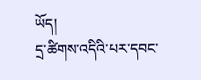ཡོད།
དྲ་ཚིགས་འདིའི་པར་དབང་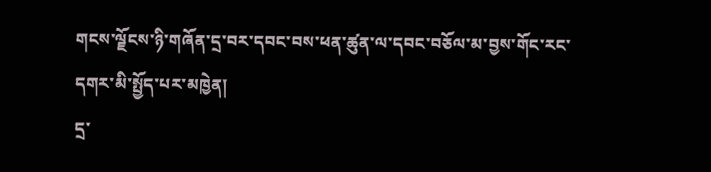གངས་ལྗོངས་ཉི་གཞོན་དྲ་བར་དབང་བས་ཕན་ཚུན་ལ་དབང་བཅོལ་མ་བྱས་གོང་རང་དགར་མི་སྤྱོད་པར་མཁྱེན།
དྲ་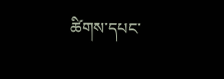ཚིགས་དཔང་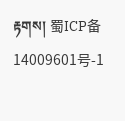རྟགས། 蜀ICP备14009601号-1